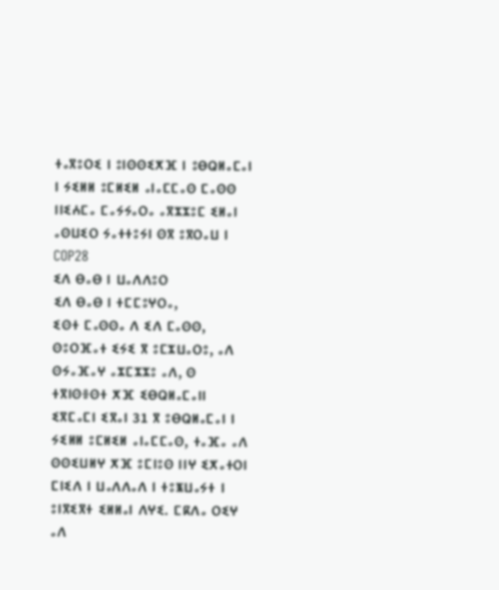ⵜⴰⴳⵓⵔⵉ ⵏ ⵓⵏⵙⵙⵉⵅⴼ ⵏ ⵓⴱⵕⵍⴰⵎⴰⵏ ⵏ ⵢⵉⵍⵍ ⵓⵎⵍⵉⵍ ⴰⵏⴰⵎⵎⴰⵙ ⵎⴰⵙⵙ ⵏⵏⵉⵄⵎⴰ ⵎⴰⵢⵢⴰⵔⴰ ⴰⴳⵣⵣⵓⵎ ⵉⵍⴰⵏ ⴰⵙⵡⵉⵔ ⵢⴰⵜⵜⵓⵢⵏ ⵙⴳ ⵓⴳⵔⴰⵡ ⵏ COP28
ⵉⴷ ⴱⴰⴱ ⵏ ⵡⴰⴷⴷⵓⵔ
ⵉⴷ ⴱⴰⴱ ⵏ ⵜⵎⵎⵓⵖⵔⴰ,
ⵉⵙⵜ ⵎⴰⵙⵙⴰ ⴷ ⵉⴷ ⵎⴰⵙⵙ,
ⵙⵓⵔⴼⴰⵜ ⵉⵢⵉ ⴳ ⵓⵎⵣⵡⴰⵔⵓ, ⴰⴷ ⵙⵢⴰⴼⴰⵖ ⴰⵣⵎⵣⵣⵓ ⴰⴷ, ⵙ ⵜⴳⵏⵙⴻⵙⵜ ⵅⴼ ⵉⴱⵕⵍⴰⵎⴰⵏⵏ ⵉⴳⵎⴰⵎⵏ ⵉⴳⴰⵏ 31 ⴳ ⵓⴱⵕⵍⴰⵎⴰⵏ ⵏ ⵢⵉⵍⵍ ⵓⵎⵍⵉⵍ ⴰⵏⴰⵎⵎⴰⵙ, ⵜⴰⴼⴰ ⴰⴷ ⵙⵙⵉⵡⵍⵖ ⵅⴼ ⵓⵎⵏⵓⵙ ⵏⵏⵖ ⵉⵅⴰⵜⵔⵏ ⵎⵏⵉⴷ ⵏ ⵡⴰⴷⴷⴰⴷ ⵏ ⵜⵓⵥⵡⴰⵢⵜ ⵏ ⵓⵏⴳⵉⴳⵜ ⵉⵍⵍⴰⵏ ⴷⵖⵉ. ⵎⴽⴷⴰ ⵔⵉⵖ ⴰⴷ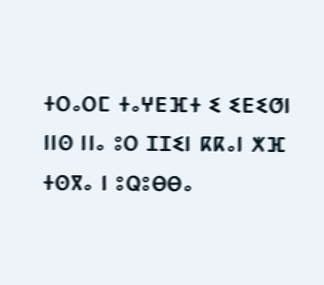ⵜⵔⴰⵔⵎ ⵜⴰⵖⴹⴼⵜ ⵉ ⵉⴹⵉⵚⵏ ⵏⵏⵙ ⵏⵏⴰ ⵓⵔ ⵊⵊⵉⵏ ⴽⴽⴰⵏ ⵅⴼ ⵜⵙⴳⴰ ⵏ ⵓⵕⵓⴱⴱⴰ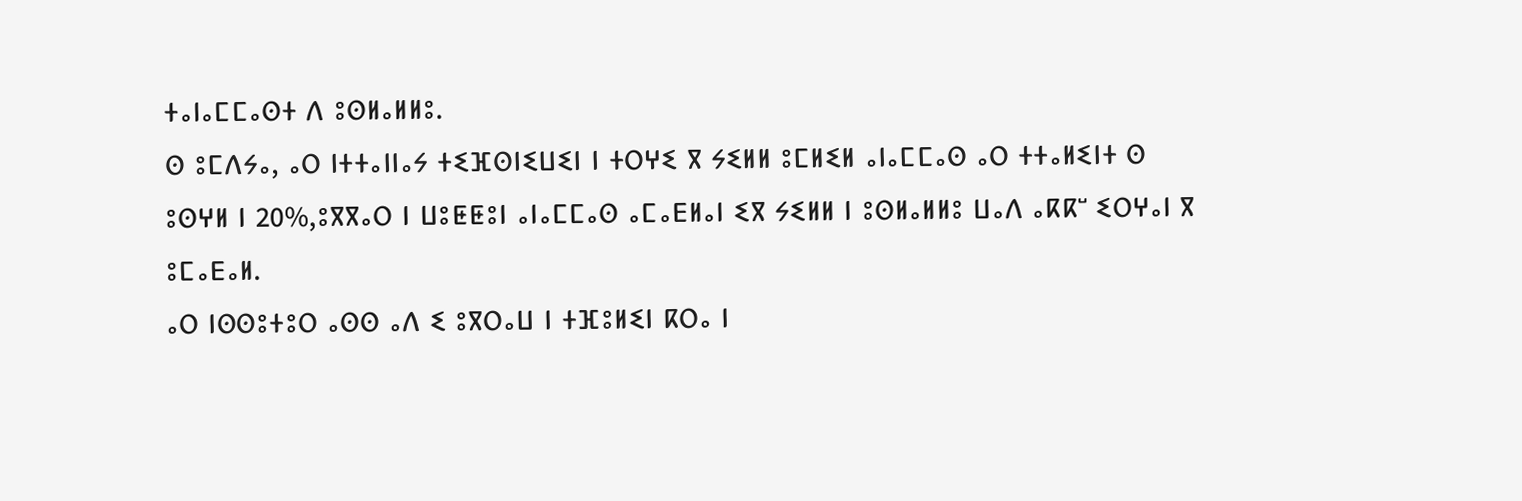ⵜⴰⵏⴰⵎⵎⴰⵙⵜ ⴷ ⵓⵙⵍⴰⵍⵍⵓ.
ⵙ ⵓⵎⴷⵢⴰ, ⴰⵔ ⵏⵜⵜⴰⵏⵏⴰⵢ ⵜⵉⴼⵙⵏⵉⵡⵉⵏ ⵏ ⵜⵔⵖⵉ ⴳ ⵢⵉⵍⵍ ⵓⵎⵍⵉⵍ ⴰⵏⴰⵎⵎⴰⵙ ⴰⵔ ⵜⵜⴰⵍⵉⵏⵜ ⵙ ⵓⵙⵖⵍ ⵏ 20%,ⵓⴳⴳⴰⵔ ⵏ ⵡⵓⵟⵟⵓⵏ ⴰⵏⴰⵎⵎⴰⵙ ⴰⵎⴰⴹⵍⴰⵏ ⵉⴳ ⵢⵉⵍⵍ ⵏ ⵓⵙⵍⴰⵍⵍⵓ ⵡⴰⴷ ⴰⴽⴽⵯ ⵉⵔⵖⴰⵏ ⴳ ⵓⵎⴰⴹⴰⵍ.
ⴰⵔ ⵏⵙⵙⵓⵜⵓⵔ ⴰⵙⵙ ⴰⴷ ⵉ ⵓⴳⵔⴰⵡ ⵏ ⵜⴼⵓⵍⵉⵏ ⴽⵔⴰ ⵏ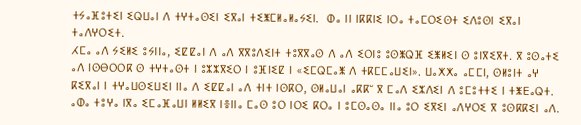ⵜⵢⴰⴼⵓⵜⵉⵏ ⵉⵕⵡⴰⵏ ⴷ ⵜⵖⵜⴰⵙⵉⵏ ⵉⴳⴰⵏ ⵜⵉⵥⵎⵍⴰⵍⴰⵢⵉⵏ.  ⵀⴰ ⵏⵏ ⵏⴽⴽⵏⵉ ⵏⵔⴰ ⵜⴰⵎⵔⵉⵙⵜ ⵉⴷⵓⵙⵏ ⵉⴳⴰⵏ ⵜⴰⴷⵖⵔⵉⵜ.
ⵃⵎⴰ ⴰⴷ ⵢⵉⵍⵉ ⵓⵢⵏⵏⴰ, ⵉⵇⵇⴰⵏ ⴷ ⴰⴷ ⴳⴳⵓⴷⵉⵏⵜ ⵜⵓⴳⴳⴰⵙ ⴷ ⴰⴷ ⵉⵔⵏⵓ ⵓⵙⵥⵕⴼ ⵉⵥⵍⵉⵏ ⵙ ⵓⵏⴳⵉⴳⵜ. ⴳ ⵓⵙⴰⵜⵉ ⴰⴷ ⵏⵙⴱⵔⵔⴽ ⵙ ⵜⵖⵜⴰⵙⵜ ⵏ ⵓⵣⵣⴳⵉⵔ ⵏ ⵓⴼⵏⵉⵇ ⵏ «ⵉⵎⵕⵎⴰⵥ ⴷ ⵜⴽⵎⵎⴰⵡⵉⵏ». ⵡⴰⵅⵅⴰ ⴰⵎⵎⵏ, ⵙⵍⵓⵏⵜ ⴰⵖ ⴽⵉⴳⴰⵏ ⵏ ⵜⵖⴰⵡⵙⵉⵡⵉⵏ ⵏⵏⴰ ⴷ ⵉⵇⵇⴰⵏ ⴰⴷ ⵜⵏⵜ ⵏⵙⴽⵔ, ⵙⵍⴰⵡⴰⵏ ⴰⴽⴽⵯ ⴳ ⵎⴰⴷ ⵉⵣⴷⵉⵏ ⴷ ⵓⵎⵓⵜⵜⵉ ⵏ ⵜⵥⴹⴰⵕⵜ. ⴰⵀⴰ ⵜⵓⵖⴰ ⵏⴳⴰ ⵉⵎⴰⴼⴰⵡⵏ ⵍⵍⵉⴳ ⵏⴻⵏⵏⴰ ⵎⴰⵙ ⵓⵔ ⵏⵔⵉ ⴽⵔⴰ ⵏ ⵓⵎⵙⴰⵙⴰ ⵏⵏⴰ ⵓⵔ ⵉⴳⵉⵏ ⴰⴷⵖⵔⵉ ⴳ ⵓⵙⴽⴽⵉⵏ ⴰⴷ.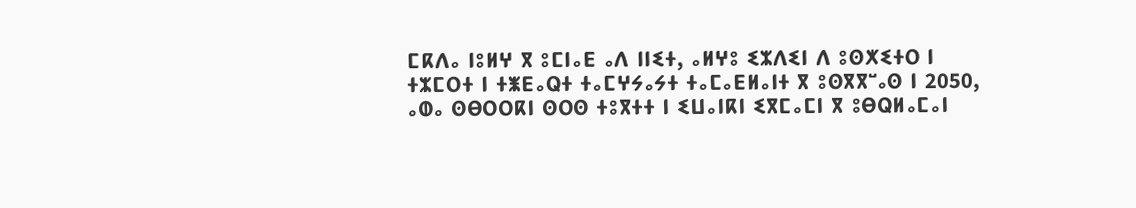ⵎⴽⴷⴰ ⵏⵓⵍⵖ ⴳ ⵓⵎⵏⴰⴹ ⴰⴷ ⵏⵏⵉⵜ, ⴰⵍⵖⵓ ⵉⵣⴷⵉⵏ ⴷ ⵓⵙⵅⵉⵜⵔ ⵏ ⵜⵣⵎⵔⵜ ⵏ ⵜⵥⴹⴰⵕⵜ ⵜⴰⵎⵖⵢⴰⵢⵜ ⵜⴰⵎⴰⴹⵍⴰⵏⵜ ⴳ ⵓⵙⴳⴳⵯⴰⵙ ⵏ 2050, ⴰⵀⴰ ⵙⴱⵔⵔⴽⵏ ⵙⵔⵙ ⵜⵓⴳⵜⵜ ⵏ ⵉⵡⴰⵏⴽⵏ ⵉⴳⵎⴰⵎⵏ ⴳ ⵓⴱⵕⵍⴰⵎⴰⵏ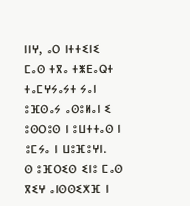ⵏⵏⵖ, ⴰⵔ ⵏⵜⵜⵉⵏⵉ ⵎⴰⵙ ⵜⴳⴰ ⵜⵥⴹⴰⵕⵜ ⵜⴰⵎⵖⵢⴰⵢⵜ ⵢⴰⵏ ⵓⴼⵙⴰⵢ ⴰⵙⵓⵍⴰⵏ ⵉ ⵓⵙⵔⵓⵙ ⵏ ⵓⵡⵜⵜⴰⵙ ⵏ ⵓⵎⵢⴰ ⵏ ⵡⵓⴼⵓⵖⵏ.
ⵙ ⵓⴼⵔⵉⵙ ⵉⵏⵓ ⵎⴰⵙ ⴳⵉⵖ ⴰⵏⵙⵙⵉⵅⴼ ⵏ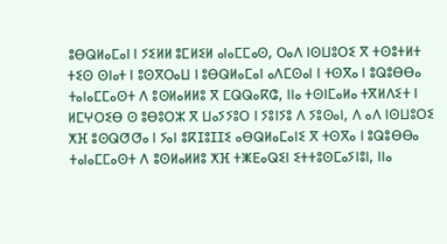ⵓⴱⵕⵍⴰⵎⴰⵏ ⵏ ⵢⵉⵍⵍ ⵓⵎⵍⵉⵍ ⴰⵏⴰⵎⵎⴰⵙ, ⵔⴰⴷ ⵏⵙⵡⵓⵔⵉ ⴳ ⵜⵙⵓⵜⵍⵜ ⵜⵉⵙ ⵙⵏⴰⵜ ⵏ ⵓⵙⴳⵔⴰⵡ ⵏ ⵓⴱⵕⵍⴰⵎⴰⵏ ⴰⴷⵎⵙⴰⵏ ⵏ ⵜⵙⴳⴰ ⵏ ⵓⵕⵓⴱⴱⴰ ⵜⴰⵏⴰⵎⵎⴰⵙⵜ ⴷ ⵓⵙⵍⴰⵍⵍⵓ ⴳ ⵎⵕⵕⴰⴽⵛ, ⵏⵏⴰ ⵜⵙⵏⵎⴰⵍⴰ ⵜⴳⵍⴷⵉⵜ ⵏ ⵍⵎⵖⵔⵉⴱ ⵙ ⵓⴱⵓⵔⵣ ⴳ ⵡⴰⵢⵢⵓⵔ ⵏ ⵢⵓⵏⵢⵓ ⴷ ⵢⵓⵙⴰⵏ, ⴷ ⴰⴷ ⵏⵙⵡⵓⵔⵉ ⵅⴼ ⵓⵙⵕⵚⵚⴰ ⵏ ⵢⴰⵏ ⵓⴽⵊⵓⵊⵊⵉ ⴰⴱⵕⵍⴰⵎⴰⵏⵉ ⴳ ⵜⵙⴳⴰ ⵏ ⵓⵕⵓⴱⴱⴰ ⵜⴰⵏⴰⵎⵎⴰⵙⵜ ⴷ ⵓⵙⵍⴰⵍⵍⵓ ⵅⴼ ⵜⵥⴹⴰⵕⵉⵏ ⵉⵜⵜⵓⵙⵎⴰⵢⵏⵓⵏ, ⵏⵏⴰ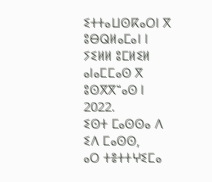ⵉⵜⵜⴰⵡⵙⴽⴰⵔⵏ ⴳ ⵓⴱⵕⵍⴰⵎⴰⵏ ⵏ ⵢⵉⵍⵍ ⵓⵎⵍⵉⵍ ⴰⵏⴰⵎⵎⴰⵙ ⴳ ⵓⵙⴳⴳⵯⴰⵙ ⵏ 2022.
ⵉⵙⵜ ⵎⴰⵙⵙⴰ ⴷ ⵉⴷ ⵎⴰⵙⵙ,
ⴰⵔ ⵜⴻⵜⵜⵖⵉⵎⴰ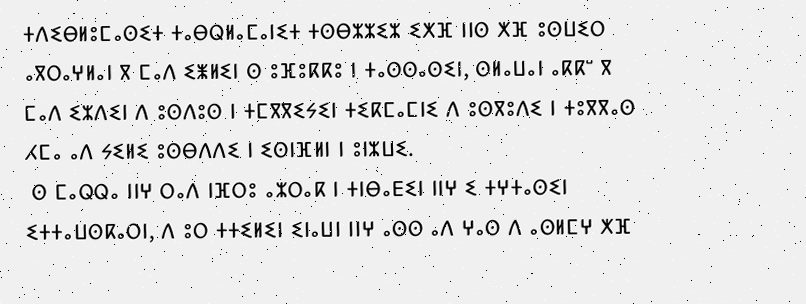ⵜⴷⵉⴱⵍⵓⵎⴰⵙⵉⵜ ⵜⴰⴱⵕⵍⴰⵎⴰⵏⵉⵜ ⵜⵙⴱⵣⵣⵉⵣ ⵉⵅⴼ ⵏⵏⵙ ⵅⴼ ⵓⵙⵡⵉⵔ ⴰⴳⵔⴰⵖⵍⴰⵏ ⴳ ⵎⴰⴷ ⵉⵥⵍⵉⵏ ⵙ ⵓⴼⵓⴽⴽⵓ ⵏ ⵜⴰⵙⵙⴰⵙⵉⵏ, ⵙⵍⴰⵡⴰⵏ ⴰⴽⴽⵯ ⴳ ⵎⴰⴷ ⵉⵣⴷⵉⵏ ⴷ ⵓⵙⴷⵓⵙ ⵏ ⵜⵎⴳⴳⵉⵢⵉⵏ ⵜⵉⴽⵎⴰⵎⵏⵉ ⴷ ⵓⵙⴳⵓⴷⵉ ⵏ ⵜⵓⴳⴳⴰⵙ ⵃⵎⴰ ⴰⴷ ⵢⵉⵍⵉ ⵓⵙⴱⴷⴷⵉ ⵏ ⵉⵙⵏⴼⵍⵏ ⵏ ⵓⵏⵣⵡⵉ.
 ⵙ ⵎⴰⵕⵕⴰ ⵏⵏⵖ ⵔⴰⴷ ⵏⴼⵔⵓ ⴰⵣⵔⴰⴽ ⵏ ⵜⵏⴱⴰⴹⵉⵏ ⵏⵏⵖ ⵉ ⵜⵖⵜⴰⵙⵉⵏ ⵉⵜⵜⴰⵡⵙⴽⴰⵔⵏ, ⴷ ⵓⵔ ⵜⵜⵉⵍⵉⵏ ⵉⵏⴰⵡⵏ ⵏⵏⵖ ⴰⵙⵙ ⴰⴷ ⵖⴰⵙ ⴷ ⴰⵙⵍⵎⵖ ⵅⴼ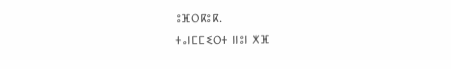ⵓⴼⵔⴽⵓⴽ.
ⵜⴰⵏⵎⵎⵉⵔⵜ ⵏⵏⵓⵏ ⵅⴼ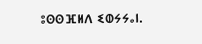ⵓⵙⵙⴼⵍⴷ ⵉⵀⵢⵢⴰⵏ.